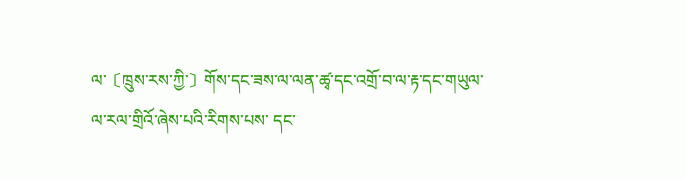ལ་〔ཁྲུས་རས་ཀྱི་〕གོས་དང་ཟས་ལ་ལན་ཚྭ་དང་འགྲོ་བ་ལ་རྟ་དང་གཡུལ་ལ་རལ་གྲིའོ་ཞེས་པའི་རིགས་པས་ དང་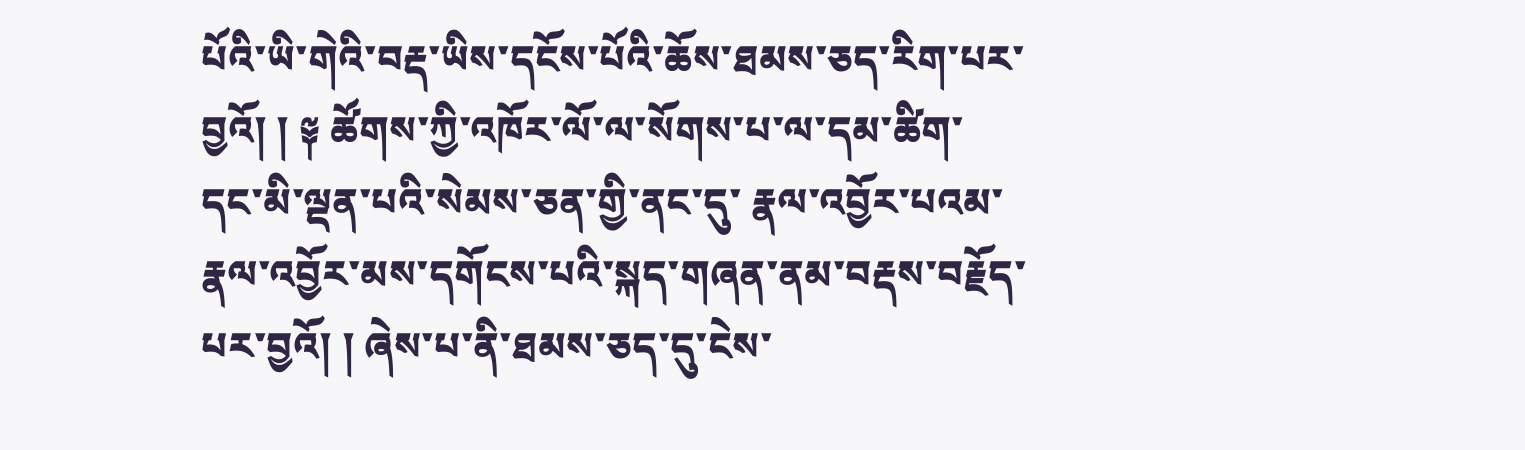པོའི་ཡི་གེའི་བརྡ་ཡིས་དངོས་པོའི་ཆོས་ཐམས་ཅད་རིག་པར་བྱའོ། ། ༈ ཚོགས་ཀྱི་འཁོར་ལོ་ལ་སོགས་པ་ལ་དམ་ཚིག་དང་མི་ལྡན་པའི་སེམས་ཅན་གྱི་ནང་དུ་ རྣལ་འབྱོར་པའམ་རྣལ་འབྱོར་མས་དགོངས་པའི་སྐད་གཞན་ནམ་བརྡས་བརྗོད་པར་བྱའོ། ། ཞེས་པ་ནི་ཐམས་ཅད་དུ་ངེས་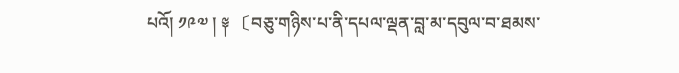པའོ། ༡༩༧ ། ༈ 〔བཅུ་གཉིས་པ་ནི་དཔལ་ལྡན་བླ་མ་དབུལ་བ་ཐམས་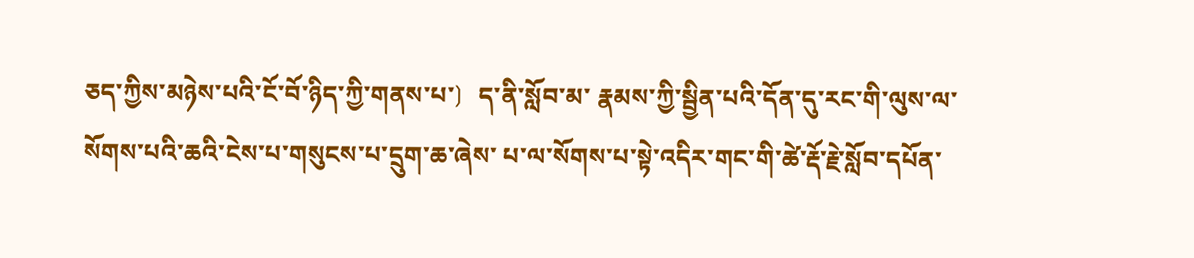ཅད་ཀྱིས་མཉེས་པའི་ངོ་བོ་ཉིད་ཀྱི་གནས་པ་〕ད་ནི་སློབ་མ་ རྣམས་ཀྱི་སྦྱིན་པའི་དོན་དུ་རང་གི་ལུས་ལ་སོགས་པའི་ཆའི་ངེས་པ་གསུངས་པ་དྲུག་ཆ་ཞེས་ པ་ལ་སོགས་པ་སྟེ་འདིར་གང་གི་ཚེ་རྡོ་རྗེ་སློབ་དཔོན་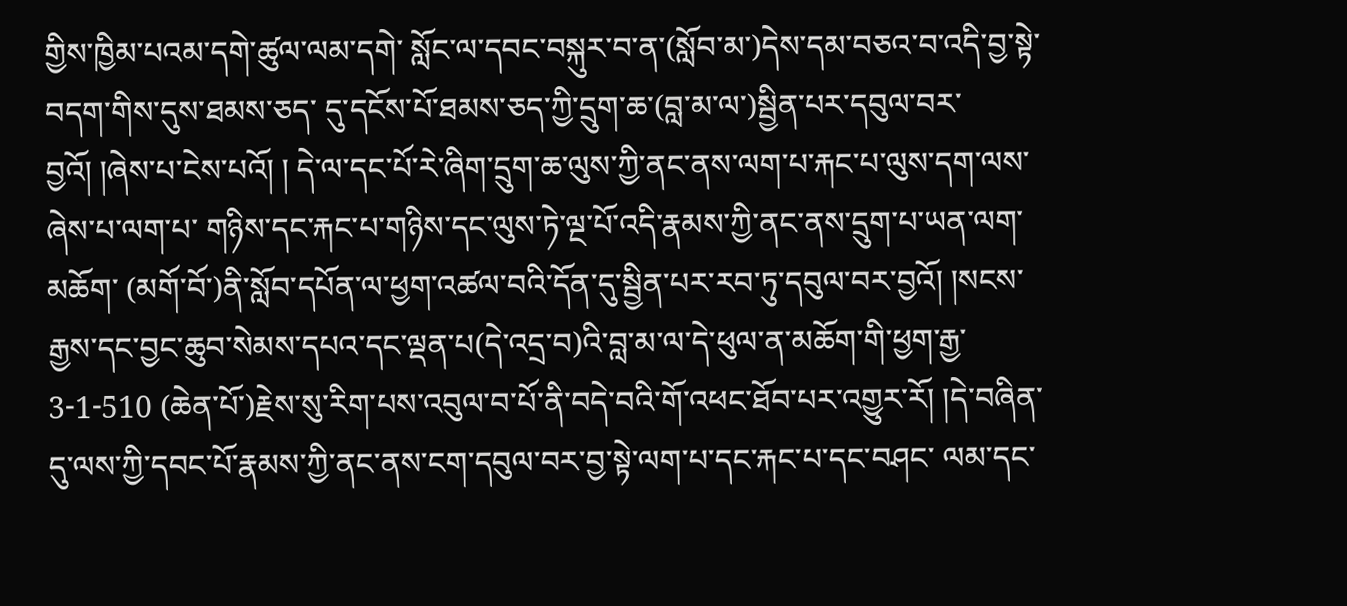གྱིས་ཁྱིམ་པའམ་དགེ་ཚུལ་ལམ་དགེ་ སློང་ལ་དབང་བསྐུར་བ་ན་(སློབ་མ་)དེས་དམ་བཅའ་བ་འདི་བྱ་སྟེ་བདག་གིས་དུས་ཐམས་ཅད་ དུ་དངོས་པོ་ཐམས་ཅད་ཀྱི་དྲུག་ཆ་(བླ་མ་ལ་)སྦྱིན་པར་དབུལ་བར་བྱའོ། །ཞེས་པ་ངེས་པའོ། ། དེ་ལ་དང་པོ་རེ་ཞིག་དྲུག་ཆ་ལུས་ཀྱི་ནང་ནས་ལག་པ་རྐང་པ་ལུས་དག་ལས་ཞེས་པ་ལག་པ་ གཉིས་དང་རྐང་པ་གཉིས་དང་ལུས་ཏེ་ལྔ་པོ་འདི་རྣམས་ཀྱི་ནང་ནས་དྲུག་པ་ཡན་ལག་མཆོག་ (མགོ་བོ་)ནི་སློབ་དཔོན་ལ་ཕྱག་འཚལ་བའི་དོན་དུ་སྦྱིན་པར་རབ་ཏུ་དབུལ་བར་བྱའོ། །སངས་ རྒྱས་དང་བྱང་ཆུབ་སེམས་དཔའ་དང་ལྡན་པ(དེ་འདྲ་བ)འི་བླ་མ་ལ་དེ་ཕུལ་ན་མཆོག་གི་ཕྱག་རྒྱ་ 3-1-510 (ཆེན་པོ་)རྗེས་སུ་རིག་པས་འབུལ་བ་པོ་ནི་བདེ་བའི་གོ་འཕང་ཐོབ་པར་འགྱུར་རོ། །དེ་བཞིན་ དུ་ལས་ཀྱི་དབང་པོ་རྣམས་ཀྱི་ནང་ནས་ངག་དབུལ་བར་བྱ་སྟེ་ལག་པ་དང་རྐང་པ་དང་བཤང་ ལམ་དང་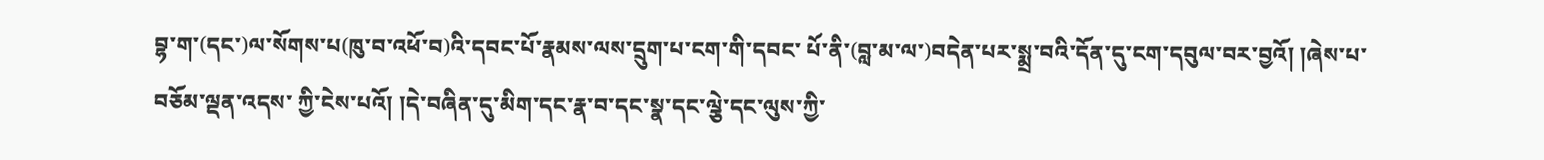བྷ་ག་(དང་)ལ་སོགས་པ(ཁུ་བ་འཕོ་བ)འི་དབང་པོ་རྣམས་ལས་དྲུག་པ་ངག་གི་དབང་ པོ་ནི་(བླ་མ་ལ་)བདེན་པར་སྨྲ་བའི་དོན་དུ་ངག་དབུལ་བར་བྱའོ། །ཞེས་པ་བཅོམ་ལྡན་འདས་ ཀྱི་ངེས་པའོ། །དེ་བཞིན་དུ་མིག་དང་རྣ་བ་དང་སྣ་དང་ལྕེ་དང་ལུས་ཀྱི་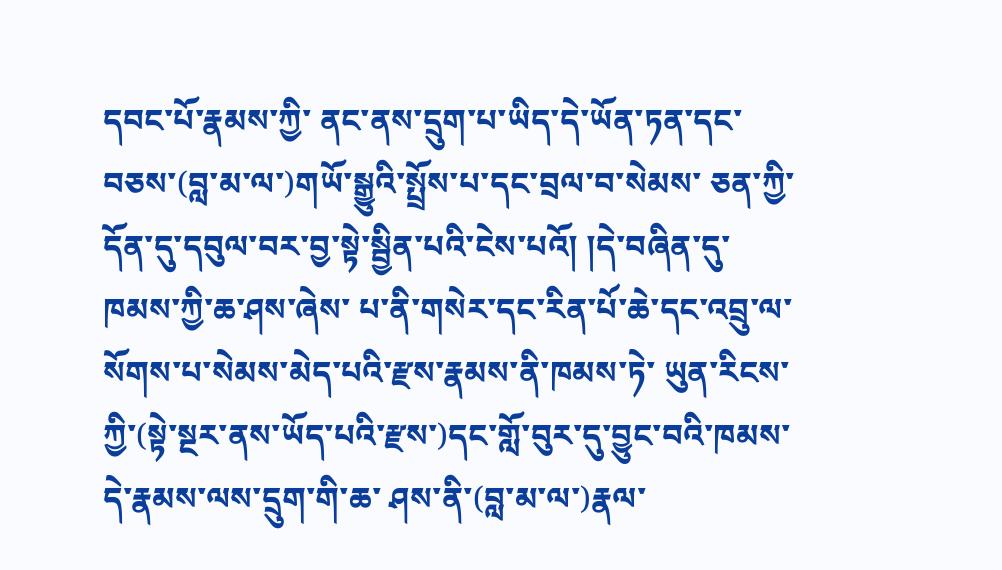དབང་པོ་རྣམས་ཀྱི་ ནང་ནས་དྲུག་པ་ཡིད་དེ་ཡོན་ཏན་དང་བཅས་(བླ་མ་ལ་)གཡོ་སྒྱུའི་སྤྲོས་པ་དང་བྲལ་བ་སེམས་ ཅན་ཀྱི་དོན་དུ་དབུལ་བར་བྱ་སྟེ་སྦྱིན་པའི་ངེས་པའོ། །དེ་བཞིན་དུ་ཁམས་ཀྱི་ཆ་ཤས་ཞེས་ པ་ནི་གསེར་དང་རིན་པོ་ཆེ་དང་འབྲུ་ལ་སོགས་པ་སེམས་མེད་པའི་རྫས་རྣམས་ནི་ཁམས་ཏེ་ ཡུན་རིངས་ཀྱི་(སྟེ་སྔར་ནས་ཡོད་པའི་རྫས་)དང་གློ་བུར་དུ་བྱུང་བའི་ཁམས་དེ་རྣམས་ལས་དྲུག་གི་ཆ་ ཤས་ནི་(བླ་མ་ལ་)རྣལ་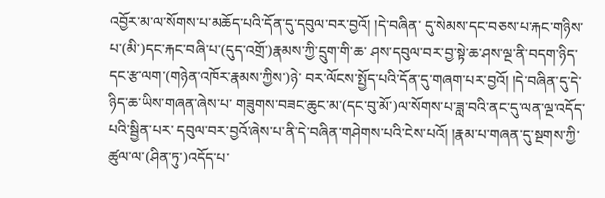འབྱོར་མ་ལ་སོགས་པ་མཆོད་པའི་དོན་དུ་དབུལ་བར་བྱའོ། །དེ་བཞིན་ དུ་སེམས་དང་བཅས་པ་རྐང་གཉིས་པ་(མི་)དང་རྐང་བཞི་པ་(དུད་འགྲོ་)རྣམས་ཀྱི་དྲུག་གི་ཆ་ ཤས་དབུལ་བར་བྱ་སྟེ་ཆ་ཤས་ལྔ་ནི་བདག་ཉིད་དང་རྩ་ལག་(གཉེན་འཁོར་རྣམས་ཀྱིས་)ཉེ་ བར་ལོངས་སྤྱོད་པའི་དོན་དུ་གཞག་པར་བྱའོ། །དེ་བཞིན་དུ་དེ་ཉིད་ཆ་ཡིས་གཞན་ཞེས་པ་ གཟུགས་བཟང་ཆུང་མ་(དང་བུ་མོ་)ལ་སོགས་པ་ཟླ་བའི་ནང་དུ་ལན་ལྔ་འདོད་པའི་སྦྱིན་པར་ དབུལ་བར་བྱའོ་ཞེས་པ་ནི་དེ་བཞིན་གཤེགས་པའི་ངེས་པའོ། །རྣམ་པ་གཞན་དུ་སྔགས་ཀྱི་ ཚུལ་ལ་(ཤིན་ཏུ་)འདོད་པ་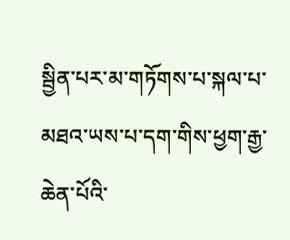སྦྱིན་པར་མ་གཏོགས་པ་སྐལ་པ་མཐའ་ཡས་པ་དག་གིས་ཕྱག་རྒྱ་ ཆེན་པོའི་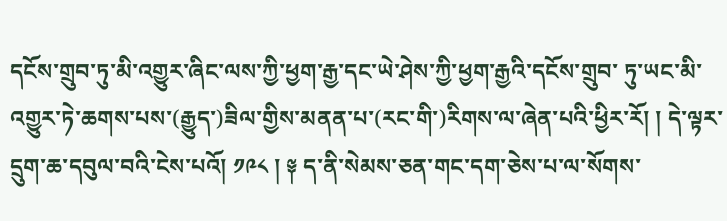དངོས་གྲུབ་ཏུ་མི་འགྱུར་ཞིང་ལས་ཀྱི་ཕྱག་རྒྱ་དང་ཡེ་ཤེས་ཀྱི་ཕྱག་རྒྱའི་དངོས་གྲུབ་ ཏུ་ཡང་མི་འགྱུར་ཏེ་ཆགས་པས་(རྒྱུད་)ཟིལ་གྱིས་མནན་པ་(རང་གི་)རིགས་ལ་ཞེན་པའི་ཕྱིར་རོ། ། དེ་ལྟར་དྲུག་ཆ་དབུལ་བའི་ངེས་པའོ། ༡༩༨ ། ༈ ད་ནི་སེམས་ཅན་གང་དག་ཅེས་པ་ལ་སོགས་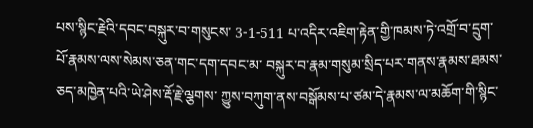པས་སྙིང་རྗེའི་དབང་བསྐུར་བ་གསུངས་ 3-1-511 པ་འདིར་འཇིག་རྟེན་གྱི་ཁམས་ཏེ་འགྲོ་བ་དྲུག་པོ་རྣམས་ལས་སེམས་ཅན་གང་དག་དབང་མ་ བསྐུར་བ་རྣམ་གསུམ་སྲིད་པར་གནས་རྣམས་ཐམས་ཅད་མཁྱེན་པའི་ཡེ་ཤེས་རྡོ་རྗེ་ལྕགས་ ཀྱུས་བཀུག་ནས་བསྒོམས་པ་ཙམ་དེ་རྣམས་ལ་མཆོག་གི་སྙིང་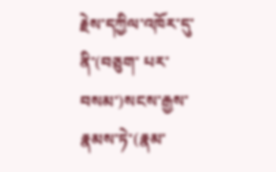རྗེས་དཀྱིལ་འཁོར་དུ་ནི་(བཅུག་ པར་བསམ་)སངས་རྒྱས་རྣམས་ཏེ་(རྣམ་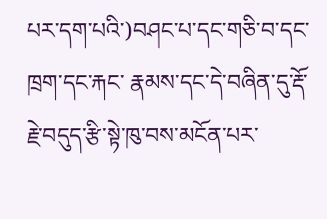པར་དག་པའི་)བཤང་པ་དང་གཅི་བ་དང་ཁྲག་དང་རྐང་ རྣམས་དང་དེ་བཞིན་དུ་རྡོ་རྗེ་བདུད་རྩི་སྟེ་ཁུ་བས་མངོན་པར་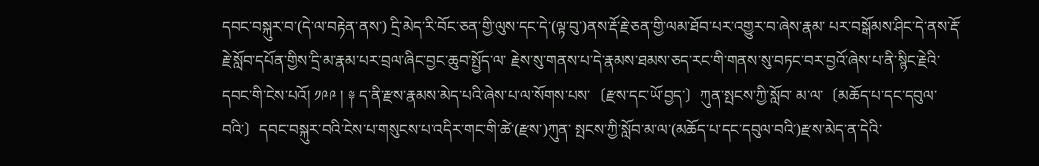དབང་བསྐུར་བ་(དེ་ལ་བརྟེན་ནས་) དྲི་མེད་རི་བོང་ཅན་གྱི་ལུས་དང་དེ་(ལྟ་བུ་)ནས་རྡོ་རྗེ་ཅན་གྱི་ལམ་ཐོབ་པར་འགྱུར་བ་ཞེས་རྣམ་ པར་བསྒོམས་ཤིང་དེ་ནས་རྡོ་རྗེ་སློབ་དཔོན་གྱིས་དྲི་མ་རྣམ་པར་བྲལ་ཞིང་བྱང་ཆུབ་སྤྱོད་ལ་ རྗེས་སུ་གནས་པ་དེ་རྣམས་ཐམས་ཅད་རང་གི་གནས་སུ་བཏང་བར་བྱའོ་ཞེས་པ་ནི་སྙིང་རྗེའི་ དབང་གི་ངེས་པའོ། ༡༩༩ ། ༈ ད་ནི་རྫས་རྣམས་མེད་པའི་ཞེས་པ་ལ་སོགས་པས་〔རྫས་དང་ཡོ་བྱད་〕ཀུན་སྤངས་ཀྱི་སློབ་ མ་ལ་〔མཆོད་པ་དང་དབུལ་བའི་〕དབང་བསྐུར་བའི་ངེས་པ་གསུངས་པ་འདིར་གང་གི་ཚེ་(རྫས་)ཀུན་ སྤངས་ཀྱི་སློབ་མ་ལ་(མཆོད་པ་དང་དབུལ་བའི་)རྫས་མེད་ན་དེའི་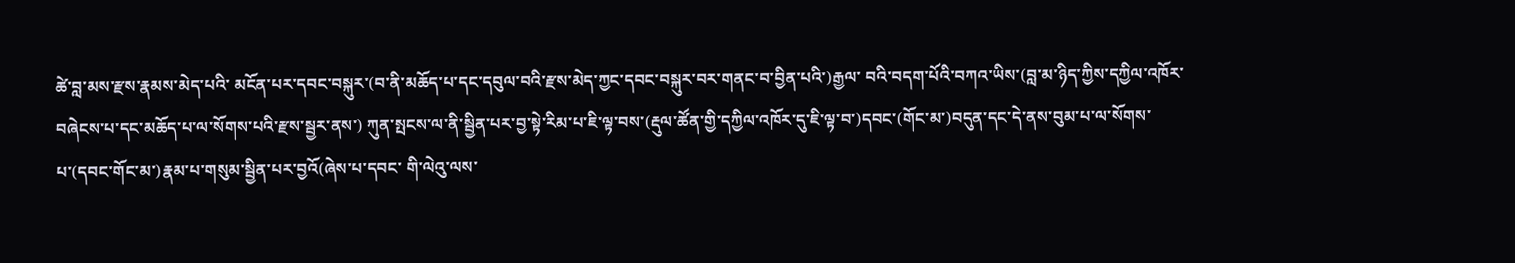ཚེ་བླ་མས་རྫས་རྣམས་མེད་པའི་ མངོན་པར་དབང་བསྐུར་(བ་ནི་མཆོད་པ་དང་དབུལ་བའི་རྫས་མེད་ཀྱང་དབང་བསྐུར་བར་གནང་བ་བྱིན་པའི་)རྒྱལ་ བའི་བདག་པོའི་བཀའ་ཡིས་(བླ་མ་ཉིད་ཀྱིས་དཀྱིལ་འཁོར་བཞེངས་པ་དང་མཆོད་པ་ལ་སོགས་པའི་རྫས་སྦྱར་ནས་) ཀུན་སྤངས་ལ་ནི་སྦྱིན་པར་བྱ་སྟེ་རིམ་པ་ཇི་ལྟ་བས་(རྡུལ་ཚོན་གྱི་དཀྱིལ་འཁོར་དུ་ཇི་ལྟ་བ་)དབང་(གོང་མ་)བདུན་དང་དེ་ནས་བུམ་པ་ལ་སོགས་པ་(དབང་གོང་མ་)རྣམ་པ་གསུམ་སྦྱིན་པར་བྱའོ(ཞེས་པ་དབང་ གི་ལེའུ་ལས་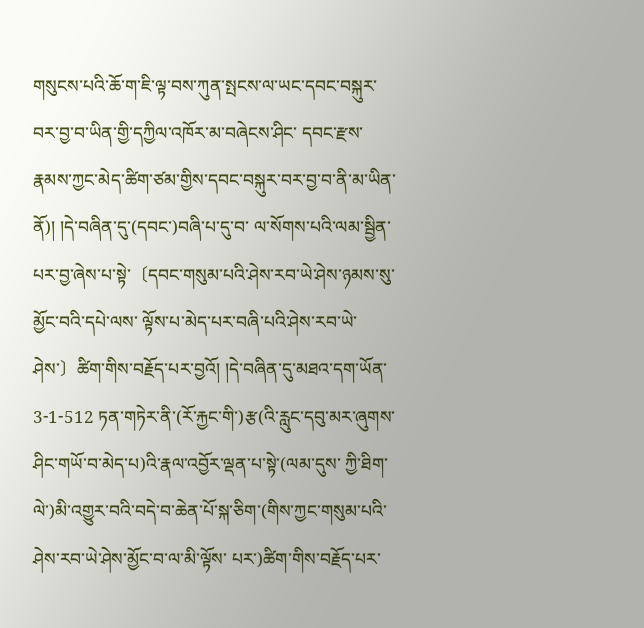གསུངས་པའི་ཆོ་ག་ཇི་ལྟ་བས་ཀུན་སྤངས་ལ་ཡང་དབང་བསྐུར་བར་བྱ་བ་ཡིན་གྱི་དཀྱིལ་འཁོར་མ་བཞེངས་ཤིང་ དབང་རྫས་རྣམས་ཀྱང་མེད་ཚིག་ཙམ་གྱིས་དབང་བསྐུར་བར་བྱ་བ་ནི་མ་ཡིན་ནོ)། །དེ་བཞིན་དུ་(དབང་)བཞི་པ་དུ་བ་ ལ་སོགས་པའི་ལམ་སྦྱིན་པར་བྱ་ཞེས་པ་སྟེ་〔དབང་གསུམ་པའི་ཤེས་རབ་ཡེ་ཤེས་ཉམས་སུ་མྱོང་བའི་དཔེ་ལས་ ལྟོས་པ་མེད་པར་བཞི་པའི་ཤེས་རབ་ཡེ་ཤེས་〕ཚིག་གིས་བརྗོད་པར་བྱའོ། །དེ་བཞིན་དུ་མཐའ་དག་ཡོན་ 3-1-512 ཏན་གཏེར་ནི་(རོ་རྐྱང་གི་)རྩ(འི་རླུང་དབུ་མར་ཞུགས་ཤིང་གཡོ་བ་མེད་པ)འི་རྣལ་འབྱོར་ལྡན་པ་སྟེ་(ལམ་དུས་ ཀྱི་ཐིག་ལེ་)མི་འགྱུར་བའི་བདེ་བ་ཆེན་པོ་སྐ་ཅིག་(གིས་ཀྱང་གསུམ་པའི་ཤེས་རབ་ཡེ་ཤེས་མྱོང་བ་ལ་མི་ལྟོས་ པར་)ཚིག་གིས་བརྗོད་པར་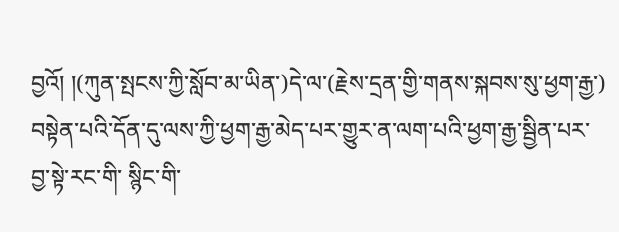བྱའོ། །(ཀུན་སྤངས་ཀྱི་སློབ་མ་ཡིན་)དེ་ལ་(རྗེས་དྲན་གྱི་གནས་སྐབས་སུ་ཕྱག་རྒྱ་) བསྟེན་པའི་དོན་དུ་ལས་ཀྱི་ཕྱག་རྒྱ་མེད་པར་གྱུར་ན་ལག་པའི་ཕྱག་རྒྱ་སྦྱིན་པར་བྱ་སྟེ་རང་གི་ སྙིང་གི་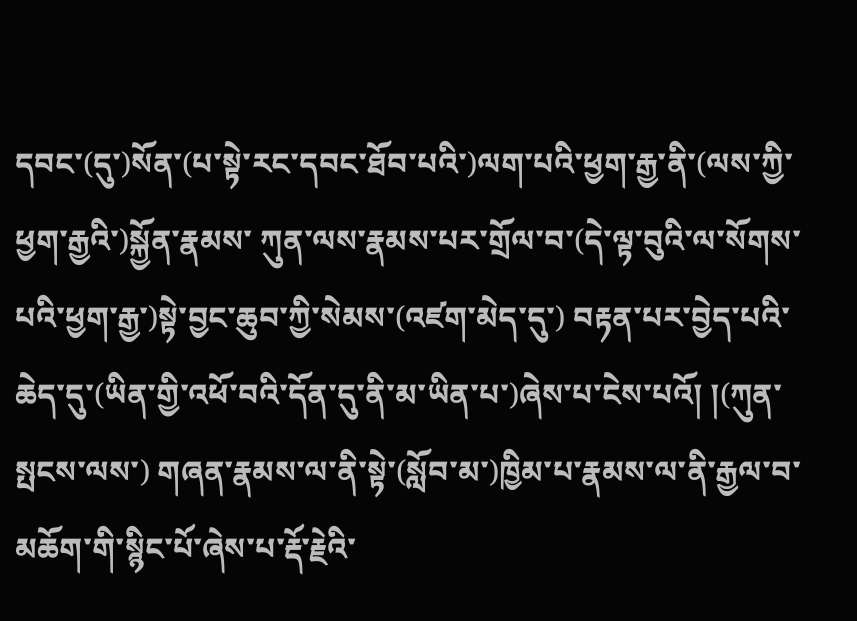དབང་(དུ་)སོན་(པ་སྟེ་རང་དབང་ཐོབ་པའི་)ལག་པའི་ཕྱག་རྒྱ་ནི་(ལས་ཀྱི་ཕྱག་རྒྱའི་)སྐྱོན་རྣམས་ ཀུན་ལས་རྣམས་པར་གྲོལ་བ་(དེ་ལྟ་བུའི་ལ་སོགས་པའི་ཕྱག་རྒྱ་)སྟེ་བྱང་ཆུབ་ཀྱི་སེམས་(འཛག་མེད་དུ་) བརྟན་པར་བྱེད་པའི་ཆེད་དུ་(ཡིན་གྱི་འཕོ་བའི་དོན་དུ་ནི་མ་ཡིན་པ་)ཞེས་པ་ངེས་པའོ། །(ཀུན་སྤངས་ལས་) གཞན་རྣམས་ལ་ནི་སྟེ་(སློབ་མ་)ཁྱིམ་པ་རྣམས་ལ་ནི་རྒྱལ་བ་མཆོག་གི་སྙིང་པོ་ཞེས་པ་རྡོ་རྗེའི་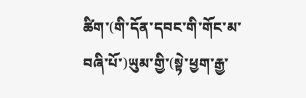ཚིག་(གི་དོན་དབང་གི་གོང་མ་བཞི་པོ་)ཡུམ་གྱི་(སྟེ་ཕྱག་རྒྱ་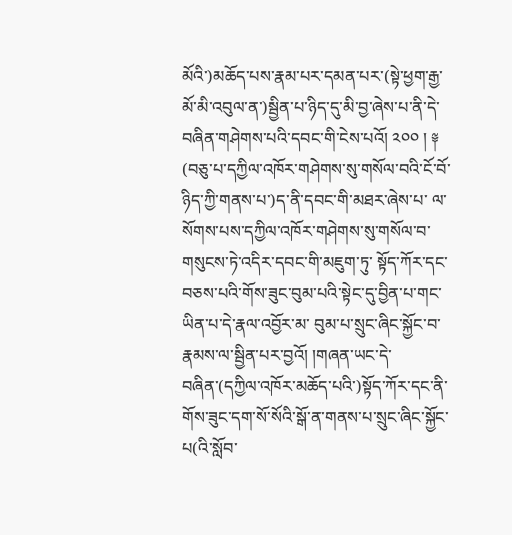མོའི་)མཆོད་པས་རྣམ་པར་དམན་པར་(སྟེ་ཕྱག་རྒྱ་ མོ་མི་འབུལ་ན་)སྦྱིན་པ་ཉིད་དུ་མི་བྱ་ཞེས་པ་ནི་དེ་བཞིན་གཤེགས་པའི་དབང་གི་ངེས་པའོ། ༢༠༠ ། ༈ (བཅུ་པ་དཀྱིལ་འཁོར་གཤེགས་སུ་གསོལ་བའི་ངོ་བོ་ཉིད་ཀྱི་གནས་པ་)ད་ནི་དབང་གི་མཐར་ཞེས་པ་ ལ་སོགས་པས་དཀྱིལ་འཁོར་གཤེགས་སུ་གསོལ་བ་གསུངས་ཏེ་འདིར་དབང་གི་མཇུག་ཏུ་ སྟོད་ཀོར་དང་བཅས་པའི་གོས་ཟུང་བུམ་པའི་སྟེང་དུ་བྱིན་པ་གང་ཡིན་པ་དེ་རྣལ་འབྱོར་མ་ བུམ་པ་སྲུང་ཞིང་སྐྱོང་བ་རྣམས་ལ་སྦྱིན་པར་བྱའོ། །གཞན་ཡང་དེ་བཞིན་(དཀྱིལ་འཁོར་མཆོད་པའི་)སྟོད་ཀོར་དང་ནི་གོས་ཟུང་དག་སོ་སོའི་སྒོ་ན་གནས་པ་སྲུང་ཞིང་སྐྱོང་པ(འི་སློབ་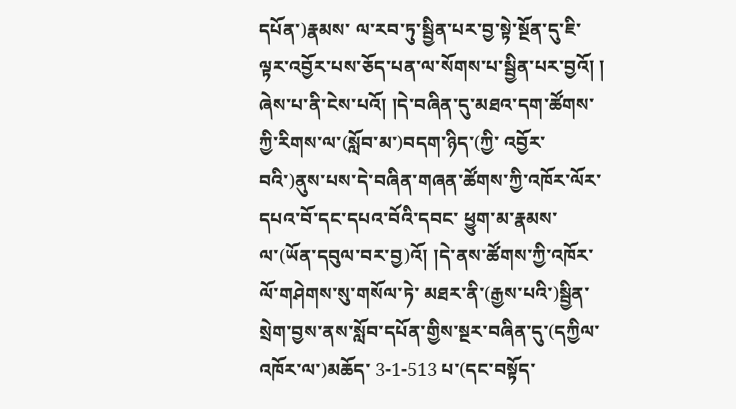དཔོན་)རྣམས་ ལ་རབ་ཏུ་སྦྱིན་པར་བྱ་སྟེ་སྔོན་དུ་ཇི་ལྟར་འབྱོར་པས་ཅོད་པན་ལ་སོགས་པ་སྦྱིན་པར་བྱའོ། ། ཞེས་པ་ནི་ངེས་པའོ། །དེ་བཞིན་དུ་མཐའ་དག་ཚོགས་ཀྱི་རིགས་ལ་(སློབ་མ་)བདག་ཉིད་(ཀྱི་ འབྱོར་བའི་)ནུས་པས་དེ་བཞིན་གཞན་ཚོགས་ཀྱི་འཁོར་ལོར་དཔའ་བོ་དང་དཔའ་བོའི་དབང་ ཕྱུག་མ་རྣམས་ལ་(ཡོན་དབུལ་བར་བྱ)འོ། །དེ་ནས་ཚོགས་ཀྱི་འཁོར་ལོ་གཤེགས་སུ་གསོལ་ཏེ་ མཐར་ནི་(རྒྱས་པའི་)སྦྱིན་སྲེག་བྱས་ནས་སློབ་དཔོན་གྱིས་སྔར་བཞིན་དུ་(དཀྱིལ་འཁོར་ལ་)མཆོད་ 3-1-513 པ་(དང་བསྟོད་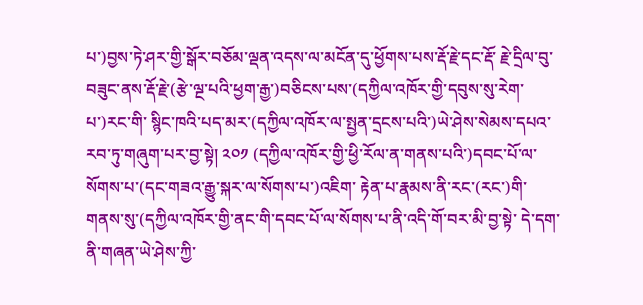པ་)བྱས་ཏེ་ཤར་གྱི་སྒོར་བཅོམ་ལྡན་འདས་ལ་མངོན་དུ་ཕྱོགས་པས་རྡོ་རྗེ་དང་རྡོ་ རྗེ་དྲིལ་བུ་བཟུང་ནས་རྡོ་རྗེ་(རྩེ་ལྔ་པའི་ཕྱག་རྒྱ་)བཅིངས་པས་(དཀྱིལ་འཁོར་གྱི་དབུས་སུ་རེག་པ་)རང་གི་ སྙིང་ཁའི་པད་མར་(དཀྱིལ་འཁོར་ལ་སྤྱན་དྲངས་པའི་)ཡེ་ཤེས་སེམས་དཔའ་རབ་ཏུ་གཞུག་པར་བྱ་སྟེ། ༢༠༡ (དཀྱིལ་འཁོར་གྱི་ཕྱི་རོལ་ན་གནས་པའི་)དབང་པོ་ལ་སོགས་པ་(དང་གཟའ་རྒྱུ་སྐར་ལ་སོགས་པ་)འཇིག་ རྟེན་པ་རྣམས་ནི་རང་(རང་)གི་གནས་སུ་(དཀྱིལ་འཁོར་གྱི་ནང་གི་དབང་པོ་ལ་སོགས་པ་ནི་འདི་གོ་བར་མི་བྱ་སྟེ་ དེ་དག་ནི་གཞན་ཡེ་ཤེས་ཀྱི་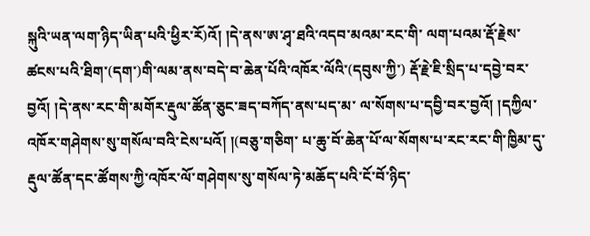སྐུའི་ཡན་ལག་ཉིད་ཡིན་པའི་ཕྱིར་རོ)འོ། །དེ་ནས་ཨ་ཤྭ་ཐའི་འདབ་མའམ་རང་གི་ ལག་པའམ་རྡོ་རྗེས་ཚངས་པའི་ཐིག་(དག་)གི་ལམ་ནས་བདེ་བ་ཆེན་པོའི་འཁོར་ལོའི་(དབུས་ཀྱི་) རྡོ་རྗེ་ཇི་སྲིད་པ་དབྱེ་བར་བྱའོ། །དེ་ནས་རང་གི་མགོར་རྡུལ་ཚོན་ཅུང་ཟད་བཀོད་ནས་པད་མ་ ལ་སོགས་པ་དབྱི་བར་བྱའོ། །དཀྱིལ་འཁོར་གཤེགས་སུ་གསོལ་བའི་ངེས་པའོ། །(བཅུ་གཅིག་ པ་ཆུ་བོ་ཆེན་པོ་ལ་སོགས་པ་རང་རང་གི་ཁྱིམ་དུ་རྡུལ་ཚོན་དང་ཚོགས་ཀྱི་འཁོར་ལོ་གཤེགས་སུ་གསོལ་ཏེ་མཆོད་པའི་ངོ་བོ་ཉིད་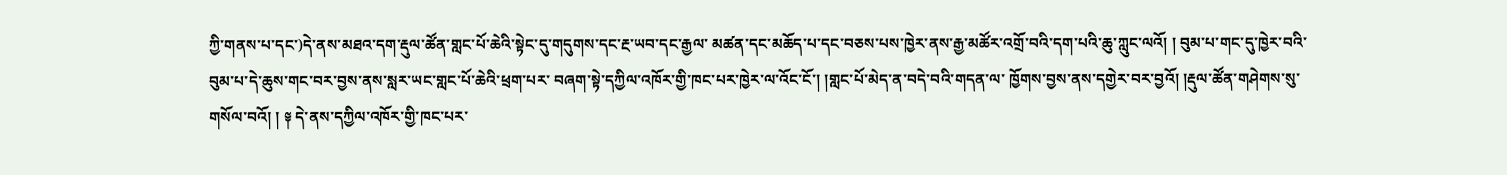ཀྱི་གནས་པ་དང་)དེ་ནས་མཐའ་དག་རྡུལ་ཚོན་གླང་པོ་ཆེའི་སྟེང་དུ་གདུགས་དང་རྔ་ཡབ་དང་རྒྱལ་ མཚན་དང་མཆོད་པ་དང་བཅས་པས་ཁྱེར་ནས་རྒྱ་མཚོར་འགྲོ་བའི་དག་པའི་ཆུ་ཀླུང་ལའོ། ། བུམ་པ་གང་དུ་ཁྱེར་བའི་བུམ་པ་དེ་ཆུས་གང་བར་བྱས་ནས་སླར་ཡང་གླང་པོ་ཆེའི་ཕྲག་པར་ བཞག་སྟེ་དཀྱིལ་འཁོར་གྱི་ཁང་པར་ཁྱེར་ལ་འོང་ངོ་། །གླང་པོ་མེད་ན་བདེ་བའི་གདན་ལ་ ཁྱོགས་བྱས་ནས་དགྱེར་བར་བྱའོ། །རྡུལ་ཚོན་གཤེགས་སུ་གསོལ་བའོ། ། ༈ དེ་ནས་དཀྱིལ་འཁོར་གྱི་ཁང་པར་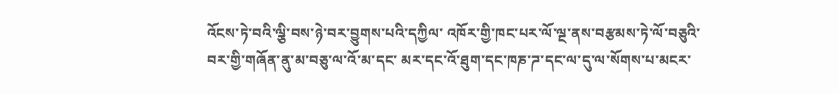འོངས་ཏེ་བའི་ལྕི་བས་ཉེ་བར་བྱུགས་པའི་དཀྱིལ་ འཁོར་གྱི་ཁང་པར་ལོ་ལྔ་ནས་བརྩམས་ཏེ་ལོ་བཅུའི་བར་གྱི་གཞོན་ནུ་མ་བཅུ་ལ་འོ་མ་དང་ མར་དང་འོ་ཐུག་དང་ཁཎ་ཌ་དང་ལ་དུ་ལ་སོགས་པ་མངར་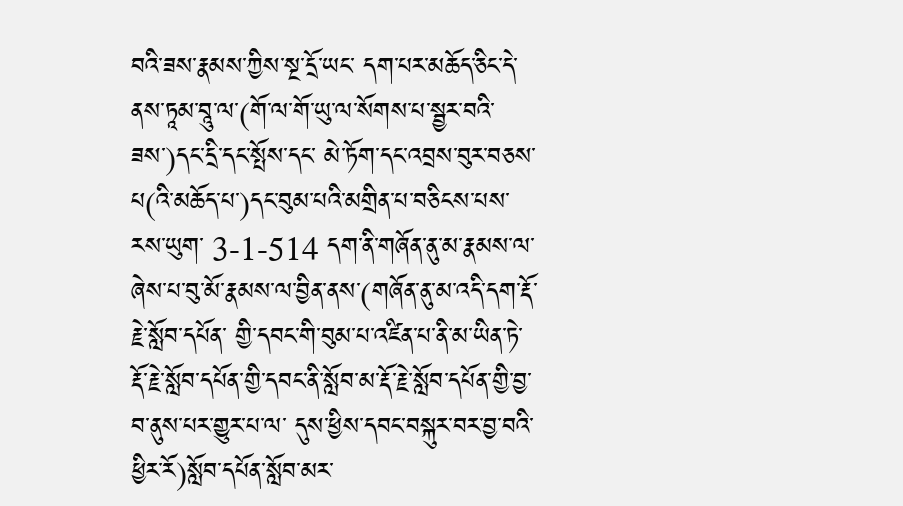བའི་ཟས་རྣམས་ཀྱིས་སྔ་དྲོ་ཡང་ དག་པར་མཆོད་ཅིང་དེ་ནས་ཏཱམ་བཱུ་ལ་(གོ་ལ་གོ་ཡུ་ལ་སོགས་པ་སྦྱར་བའི་ཟས་)དང་དྲི་དང་སྤོས་དང་ མེ་ཏོག་དང་འབྲས་བུར་བཅས་པ(འི་མཆོད་པ་)དང་བུམ་པའི་མགྲིན་པ་བཅིངས་པས་རས་ཡུག་ 3-1-514 དག་ནི་གཞོན་ནུ་མ་རྣམས་ལ་ཞེས་པ་བུ་མོ་རྣམས་ལ་བྱིན་ནས་(གཞོན་ནུ་མ་འདི་དག་རྡོ་རྗེ་སློབ་དཔོན་ གྱི་དབང་གི་བུམ་པ་འཛིན་པ་ནི་མ་ཡིན་ཏེ་རྡོ་རྗེ་སློབ་དཔོན་གྱི་དབང་ནི་སློབ་མ་རྡོ་རྗེ་སློབ་དཔོན་གྱི་བྱ་བ་ནུས་པར་གྱུར་པ་ལ་ དུས་ཕྱིས་དབང་བསྐུར་བར་བྱ་བའི་ཕྱིར་རོ)སློབ་དཔོན་སློབ་མར་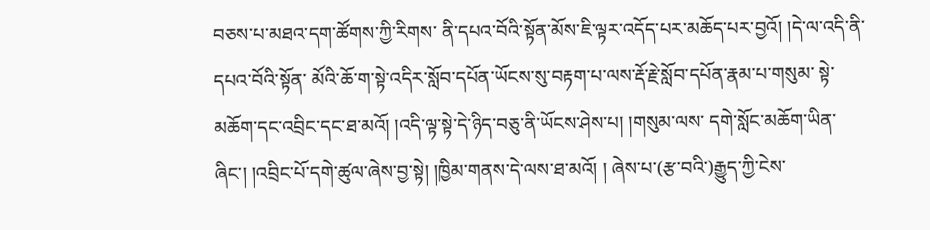བཅས་པ་མཐའ་དག་ཚོགས་ཀྱི་རིགས་ ནི་དཔའ་བོའི་སྟོན་མོས་ཇི་ལྟར་འདོད་པར་མཆོད་པར་བྱའོ། །དེ་ལ་འདི་ནི་དཔའ་བོའི་སྟོན་ མོའི་ཆོ་ག་སྟེ་འདིར་སློབ་དཔོན་ཡོངས་སུ་བརྟག་པ་ལས་རྡོ་རྗེ་སློབ་དཔོན་རྣམ་པ་གསུམ་ སྟེ་མཆོག་དང་འབྲིང་དང་ཐ་མའོ། །འདི་ལྟ་སྟེ་དེ་ཉིད་བཅུ་ནི་ཡོངས་ཤེས་པ། །གསུམ་ལས་ དགེ་སློང་མཆོག་ཡིན་ཞིང་། །འབྲིང་པོ་དགེ་ཚུལ་ཞེས་བྱ་སྟེ། །ཁྱིམ་གནས་དེ་ལས་ཐ་མའོ། ། ཞེས་པ་(རྩ་བའི་)རྒྱུད་ཀྱི་ངེས་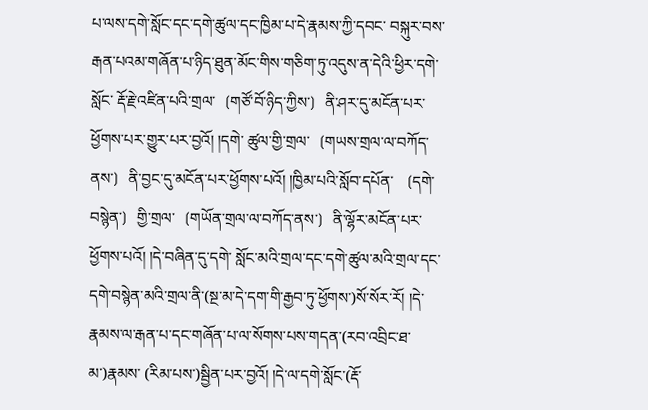པ་ལས་དགེ་སློང་དང་དགེ་ཚུལ་དང་ཁྱིམ་པ་དེ་རྣམས་ཀྱི་དབང་ བསྐུར་བས་རྒན་པའམ་གཞོན་པ་ཉིད་ཐུན་མོང་གིས་གཅིག་ཏུ་འདུས་ན་དེའི་ཕྱིར་དགེ་སློང་ རྡོ་རྗེ་འཛིན་པའི་གྲལ་〔གཙོ་བོ་ཉིད་ཀྱིས་〕ནི་ཤར་དུ་མངོན་པར་ཕྱོགས་པར་གྱུར་པར་བྱའོ། །དགེ་ ཚུལ་གྱི་གྲལ་〔གཡས་གྲལ་ལ་བཀོད་ནས་〕ནི་བྱང་དུ་མངོན་པར་ཕྱོགས་པའོ། །ཁྱིམ་པའི་སློབ་དཔོན་ 〔དགེ་བསྙེན་〕གྱི་གྲལ་〔གཡོན་གྲལ་ལ་བཀོད་ནས་〕ནི་ལྷོར་མངོན་པར་ཕྱོགས་པའོ། །དེ་བཞིན་དུ་དགེ་ སློང་མའི་གྲལ་དང་དགེ་ཚུལ་མའི་གྲལ་དང་དགེ་བསྙེན་མའི་གྲལ་ནི་(སྔ་མ་དེ་དག་གི་རྒྱབ་ཏུ་ཕྱོགས་)སོ་སོར་རོ། །དེ་རྣམས་ལ་རྒན་པ་དང་གཞོན་པ་ལ་སོགས་པས་གདན་(རབ་འབྲིང་ཐ་མ་)རྣམས་ (རིམ་པས་)སྦྱིན་པར་བྱའོ། །དེ་ལ་དགེ་སློང་(རྡོ་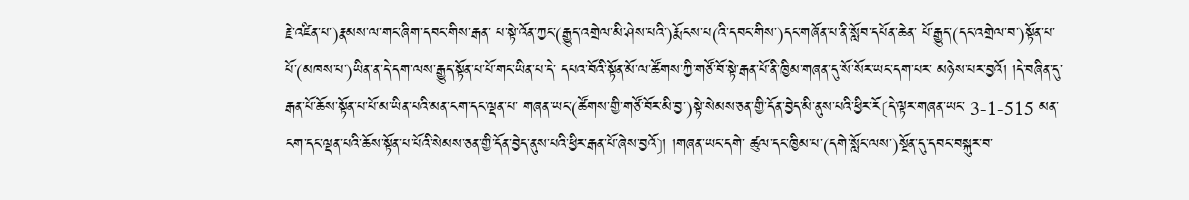རྗེ་འཛིན་པ་)རྣམས་ལ་གང་ཞིག་དབང་གིས་རྒན་ པ་སྟེ་འོན་ཀྱང་(རྒྱུད་འགྲེལ་མི་ཤེས་པའི་)རྨོངས་པ(འི་དབང་གིས་)དང་གཞོན་པ་ནི་སློབ་དཔོན་ཆེན་ པོ་རྒྱུད་(དང་འགྲེལ་བ་)སྟོན་པ་པོ་(མཁས་པ་)ཡིན་ན་དེ་དག་ལས་རྒྱུད་སྟོན་པ་པོ་གང་ཡིན་པ་དེ་ དཔའ་བོའི་སྟོན་མོ་ལ་ཚོགས་ཀྱི་གཙོ་བོ་སྟེ་རྒན་པོ་ནི་ཁྱིམ་གཞན་དུ་སོ་སོར་ཡང་དག་པར་ མཉེས་པར་བྱའོ། །དེ་བཞིན་དུ་རྒན་པོ་ཆོས་སྟོན་པ་པོ་མ་ཡིན་པའི་མན་ངག་དང་ལྡན་པ་ གཞན་ཡང་(ཚོགས་གྱི་གཙོ་བོར་མི་བྱ་)སྟེ་སེམས་ཅན་གྱི་དོན་བྱེད་མི་ནུས་པའི་ཕྱིར་རོ〔དེ་ལྟར་གཞན་ཡང་ 3-1-515 མན་ངག་དང་ལྡན་པའི་ཆོས་སྟོན་པ་པོའི་སེམས་ཅན་གྱི་དོན་བྱེད་ནུས་པའི་ཕྱིར་རྒན་པོ་ཞེས་བྱའོ〕། །གཞན་ཡང་དགེ་ ཚུལ་དང་ཁྱིམ་པ་(དགེ་སློང་ལས་)སྔོན་དུ་དབང་བསྐུར་བ་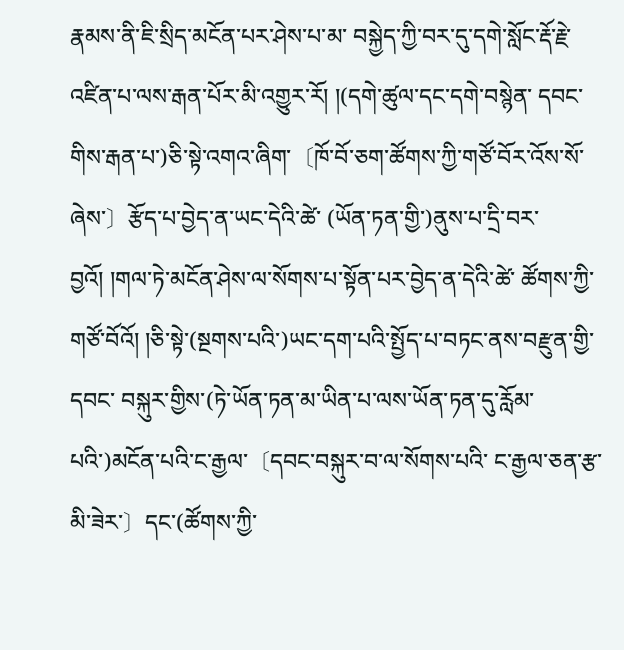རྣམས་ནི་ཇི་སྲིད་མངོན་པར་ཤེས་པ་མ་ བསྐྱེད་ཀྱི་བར་དུ་དགེ་སློང་རྡོ་རྗེ་འཛིན་པ་ལས་རྒན་པོར་མི་འགྱུར་རོ། །(དགེ་ཚུལ་དང་དགེ་བསྙེན་ དབང་གིས་རྒན་པ་)ཅི་སྟེ་འགའ་ཞིག་〔ཁོ་བོ་ཅག་ཚོགས་ཀྱི་གཙོ་བོར་འོས་སོ་ཞེས་〕རྩོད་པ་བྱེད་ན་ཡང་དེའི་ཚེ་ (ཡོན་ཏན་གྱི་)ནུས་པ་དྲི་བར་བྱའོ། །གལ་ཏེ་མངོན་ཤེས་ལ་སོགས་པ་སྟོན་པར་བྱེད་ན་དེའི་ཚེ་ ཚོགས་ཀྱི་གཙོ་བོའོ། །ཅི་སྟེ་(སྔགས་པའི་)ཡང་དག་པའི་སྤྱོད་པ་བཏང་ནས་བརྫུན་གྱི་དབང་ བསྐུར་གྱིས་(ཏེ་ཡོན་ཏན་མ་ཡིན་པ་ལས་ཡོན་ཏན་དུ་རློམ་པའི་)མངོན་པའི་ང་རྒྱལ་〔དབང་བསྐུར་བ་ལ་སོགས་པའི་ ང་རྒྱལ་ཅན་རྩ་མི་ཟེར་〕དང་(ཚོགས་ཀྱི་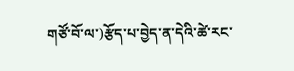གཙོ་བོ་ལ་)རྩོད་པ་བྱེད་ན་དེའི་ཚེ་རང་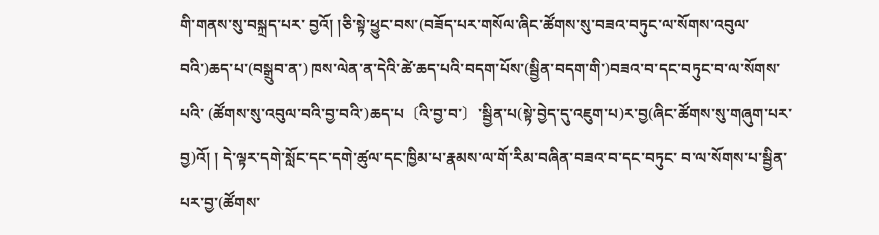གི་གནས་སུ་བསྐྲད་པར་ བྱའོ། །ཅི་སྟེ་ཕྱུང་བས་(བཟོད་པར་གསོལ་ཞིང་ཚོགས་སུ་བཟའ་བཏུང་ལ་སོགས་འབུལ་བའི་)ཆད་པ་(བསྒྲུབ་ན་) ཁས་ལེན་ན་དེའི་ཚེ་ཆད་པའི་བདག་པོས་(སྦྱིན་བདག་གི་)བཟའ་བ་དང་བཏུང་བ་ལ་སོགས་པའི་ (ཚོགས་སུ་འབུལ་བའི་བྱ་བའི་)ཆད་པ〔འི་བྱ་བ་〕་སྦྱིན་པ(སྟེ་བྱེད་དུ་འཇུག་པ)ར་བྱ(ཞིང་ཚོགས་སུ་གཞུག་པར་བྱ)འོ། ། དེ་ལྟར་དགེ་སློང་དང་དགེ་ཚུལ་དང་ཁྱིམ་པ་རྣམས་ལ་གོ་རིམ་བཞིན་བཟའ་བ་དང་བཏུང་ བ་ལ་སོགས་པ་སྦྱིན་པར་བྱ་(ཚོགས་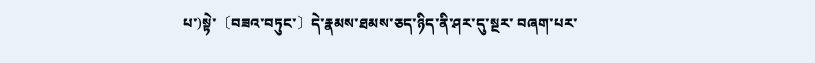པ་)སྟེ་〔བཟའ་བཏུང་〕དེ་རྣམས་ཐམས་ཅད་ཉིད་ནི་ཤར་དུ་སྔར་ བཞག་པར་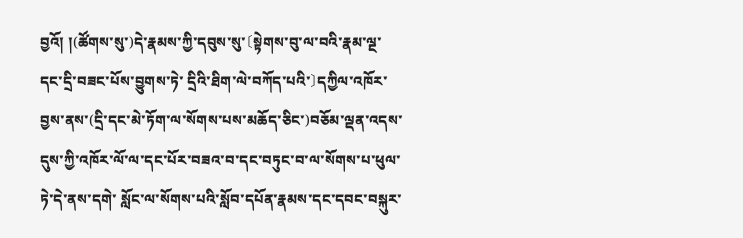བྱའོ། །(ཚོགས་སུ་)དེ་རྣམས་ཀྱི་དབུས་སུ་〔སྟེགས་བུ་ལ་བའི་རྣམ་ལྔ་དང་དྲི་བཟང་པོས་བྱུགས་ཏེ་ དྲིའི་ཐིག་ལེ་བཀོད་པའི་〕དཀྱིལ་འཁོར་བྱས་ནས་(དྲི་དང་མེ་ཏོག་ལ་སོགས་པས་མཆོད་ཅིང་)བཅོམ་ལྡན་འདས་ དུས་ཀྱི་འཁོར་ལོ་ལ་དང་པོར་བཟའ་བ་དང་བཏུང་བ་ལ་སོགས་པ་ཕུལ་ཏེ་དེ་ནས་དགེ་ སློང་ལ་སོགས་པའི་སློབ་དཔོན་རྣམས་དང་དབང་བསྐུར་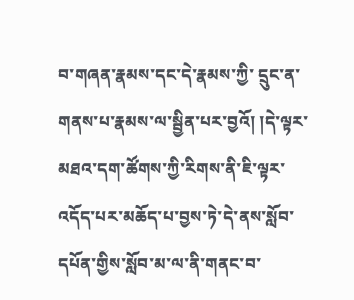བ་གཞན་རྣམས་དང་དེ་རྣམས་ཀྱི་ དྲུང་ན་གནས་པ་རྣམས་ལ་སྦྱིན་པར་བྱའོ། །དེ་ལྟར་མཐའ་དག་ཚོགས་ཀྱི་རིགས་ནི་ཇི་ལྟར་ འདོད་པར་མཆོད་པ་བྱས་ཏེ་དེ་ནས་སློབ་དཔོན་གྱིས་སློབ་མ་ལ་ནི་གནང་བ་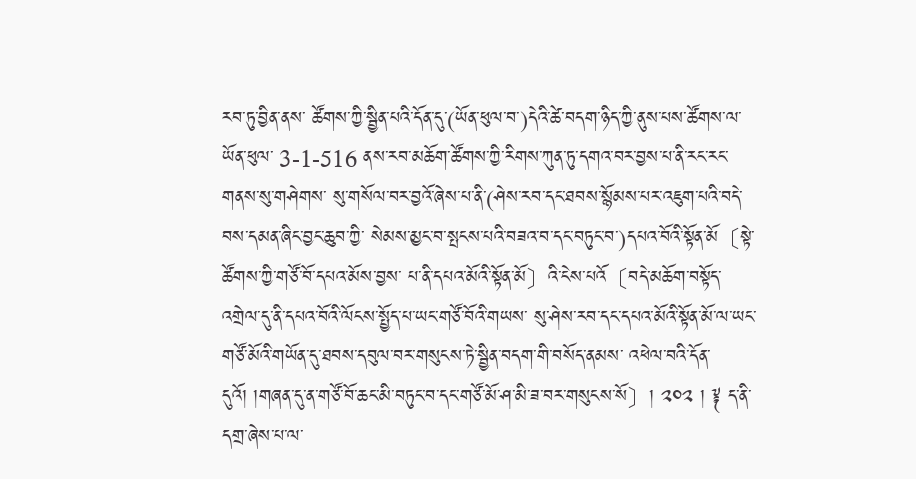རབ་ཏུ་བྱིན་ནས་ ཚོགས་ཀྱི་སྦྱིན་པའི་དོན་དུ་(ཡོན་ཕུལ་བ་)དེའི་ཚེ་བདག་ཉིད་ཀྱི་ནུས་པས་ཚོགས་ལ་ཡོན་ཕུལ་ 3-1-516 ནས་རབ་མཆོག་ཚོགས་ཀྱི་རིགས་ཀུན་ཏུ་དགའ་བར་བྱས་པ་ནི་རང་རང་གནས་སུ་གཤེགས་ སུ་གསོལ་བར་བྱའོ་ཞེས་པ་ནི་(ཤེས་རབ་དང་ཐབས་སྙོམས་པར་འཇུག་པའི་བདེ་བས་དམན་ཞིང་བྱང་ཆུབ་ཀྱི་ སེམས་མྱང་བ་སྤངས་པའི་བཟའ་བ་དང་བཏུང་བ་)དཔའ་བོའི་སྟོན་མོ〔སྟེ་ཚོགས་ཀྱི་གཙོ་བོ་དཔའ་མོས་བྱས་ པ་ནི་དཔའ་མོའི་སྟོན་མོ〕འི་ངེས་པའོ〔བདེ་མཆོག་བསྟོད་འགྲེལ་དུ་ནི་དཔའ་བོའི་ལོངས་སྤྱོད་པ་ཡང་གཙོ་བོའི་གཡས་ སུ་ཤེས་རབ་དང་དཔའ་མོའི་སྟོན་མོ་ལ་ཡང་གཙོ་མོའི་གཡོན་དུ་ཐབས་དབུལ་བར་གསུངས་ཏེ་སྦྱིན་བདག་གི་བསོད་ནམས་ འཕེལ་བའི་དོན་དུའོ། །གཞན་དུ་ན་གཙོ་བོ་ཆང་མི་བཏུང་བ་དང་གཙོ་མོ་ཤ་མི་ཟ་བར་གསུངས་སོ〕། ༢༠༢ ། ༈ ད་ནི་དགྲ་ཞེས་པ་ལ་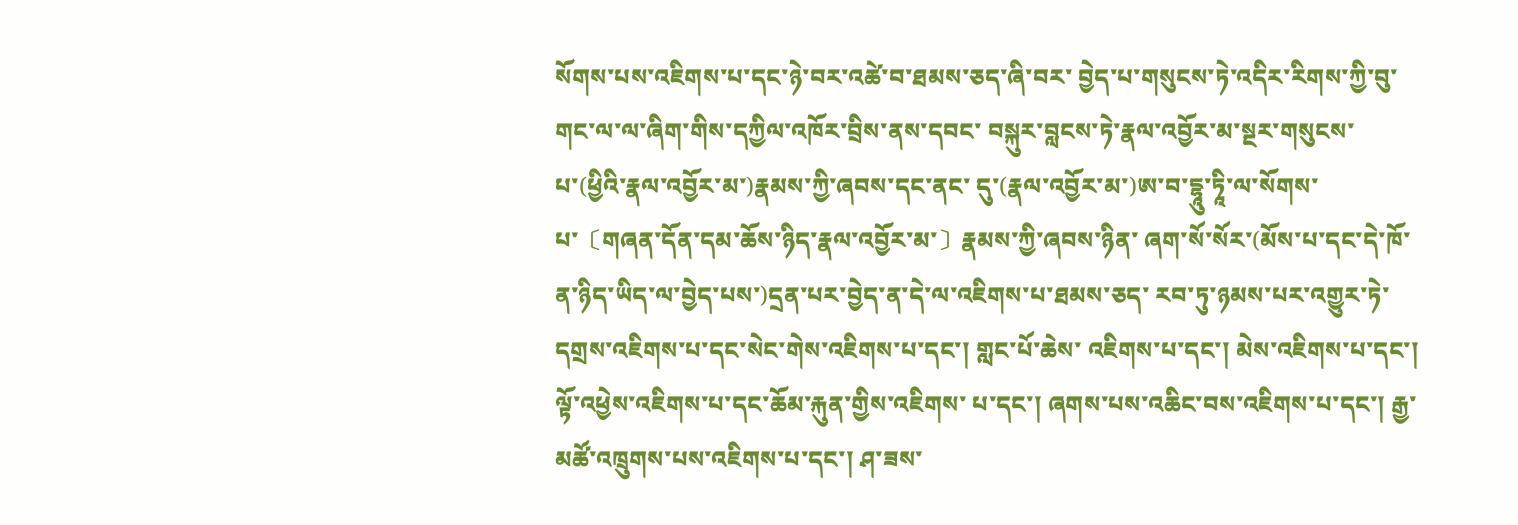སོགས་པས་འཇིགས་པ་དང་ཉེ་བར་འཚེ་བ་ཐམས་ཅད་ཞི་བར་ བྱེད་པ་གསུངས་ཏེ་འདིར་རིགས་ཀྱི་བུ་གང་ལ་ལ་ཞིག་གིས་དཀྱིལ་འཁོར་བྲིས་ནས་དབང་ བསྐུར་བླངས་ཏེ་རྣལ་འབྱོར་མ་སྔར་གསུངས་པ་(ཕྱིའི་རྣལ་འབྱོར་མ་)རྣམས་ཀྱི་ཞབས་དང་ནང་ དུ་(རྣལ་འབྱོར་མ་)ཨ་བ་དྷཱུ་ཏཱི་ལ་སོགས་པ་〔གཞན་དོན་དམ་ཆོས་ཉིད་རྣལ་འབྱོར་མ་〕རྣམས་ཀྱི་ཞབས་ཉིན་ ཞག་སོ་སོར་(མོས་པ་དང་དེ་ཁོ་ན་ཉིད་ཡིད་ལ་བྱེད་པས་)དྲན་པར་བྱེད་ན་དེ་ལ་འཇིགས་པ་ཐམས་ཅད་ རབ་ཏུ་ཉམས་པར་འགྱུར་ཏེ་དགྲས་འཇིགས་པ་དང་སེང་གེས་འཇིགས་པ་དང་། གླང་པོ་ཆེས་ འཇིགས་པ་དང་། མེས་འཇིགས་པ་དང་། ལྟོ་འཕྱེས་འཇིགས་པ་དང་ཆོམ་རྐུན་གྱིས་འཇིགས་ པ་དང་། ཞགས་པས་འཆིང་བས་འཇིགས་པ་དང་། རྒྱ་མཚོ་འཁྲུགས་པས་འཇིགས་པ་དང་། ཤ་ཟས་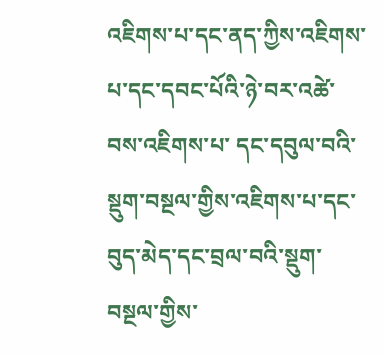འཇིགས་པ་དང་ནད་ཀྱིས་འཇིགས་པ་དང་དབང་པོའི་ཉེ་བར་འཚེ་བས་འཇིགས་པ་ དང་དབུལ་བའི་སྡུག་བསྔལ་གྱིས་འཇིགས་པ་དང་བུད་མེད་དང་བྲལ་བའི་སྡུག་བསྔལ་གྱིས་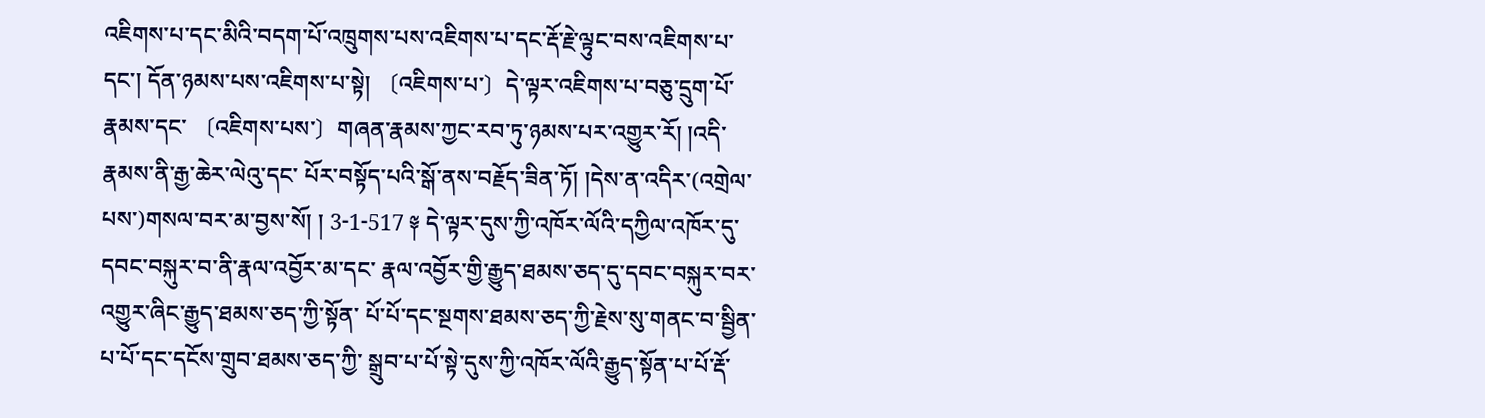འཇིགས་པ་དང་མིའི་བདག་པོ་འཁྲུགས་པས་འཇིགས་པ་དང་རྡོ་རྗེ་ལྟུང་བས་འཇིགས་པ་ དང་། དོན་ཉམས་པས་འཇིགས་པ་སྟེ། 〔འཇིགས་པ་〕དེ་ལྟར་འཇིགས་པ་བཅུ་དྲུག་པོ་རྣམས་དང་ 〔འཇིགས་པས་〕གཞན་རྣམས་ཀྱང་རབ་ཏུ་ཉམས་པར་འགྱུར་རོ། །འདི་རྣམས་ནི་རྒྱ་ཆེར་ལེའུ་དང་ པོར་བསྟོད་པའི་སྒོ་ནས་བརྗོད་ཟིན་ཏོ། །དེས་ན་འདིར་(འགྲེལ་པས་)གསལ་བར་མ་བྱས་སོ། ། 3-1-517 ༈ དེ་ལྟར་དུས་ཀྱི་འཁོར་ལོའི་དཀྱིལ་འཁོར་དུ་དབང་བསྐུར་བ་ནི་རྣལ་འབྱོར་མ་དང་ རྣལ་འབྱོར་གྱི་རྒྱུད་ཐམས་ཅད་དུ་དབང་བསྐུར་བར་འགྱུར་ཞིང་རྒྱུད་ཐམས་ཅད་ཀྱི་སྟོན་ པོ་པོ་དང་སྔགས་ཐམས་ཅད་ཀྱི་རྗེས་སུ་གནང་བ་སྦྱིན་པ་པོ་དང་དངོས་གྲུབ་ཐམས་ཅད་ཀྱི་ སྒྲུབ་པ་པོ་སྟེ་དུས་ཀྱི་འཁོར་ལོའི་རྒྱུད་སྟོན་པ་པོ་རྡོ་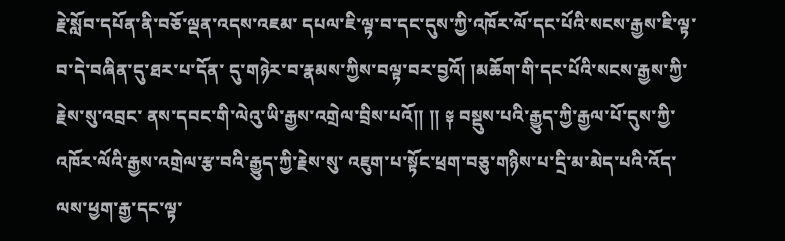རྗེ་སློབ་དཔོན་ནི་བཅོ་ལྡན་འདས་འཇམ་ དཔལ་ཇི་ལྟ་བ་དང་དུས་ཀྱི་འཁོར་ལོ་དང་པོའི་སངས་རྒྱས་ཇི་ལྟ་བ་དེ་བཞིན་དུ་ཐར་པ་དོན་ དུ་གཉེར་བ་རྣམས་ཀྱིས་བལྟ་བར་བྱའོ། །མཆོག་གི་དང་པོའི་སངས་རྒྱས་ཀྱི་རྗེས་སུ་འབྲང་ ནས་དབང་གི་ལེའུ་ཡི་རྒྱས་འགྲེལ་བྲིས་པའོ།། །། ༈ བསྡུས་པའི་རྒྱུད་ཀྱི་རྒྱལ་པོ་དུས་ཀྱི་འཁོར་ལོའི་རྒྱས་འགྲེལ་རྩ་བའི་རྒྱུད་ཀྱི་རྗེས་སུ་ འཇུག་པ་སྟོང་ཕྲག་བཅུ་གཉིས་པ་དྲི་མ་མེད་པའི་འོད་ལས་ཕྱག་རྒྱ་དང་ལྟ་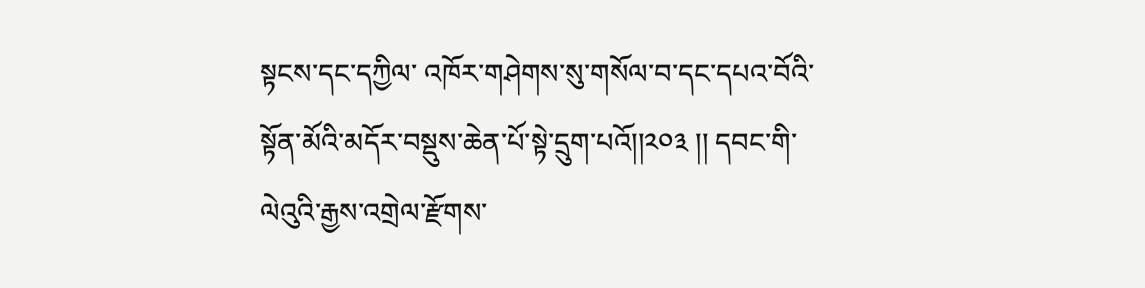སྟངས་དང་དཀྱིལ་ འཁོར་གཤེགས་སུ་གསོལ་བ་དང་དཔའ་བོའི་སྟོན་མོའི་མདོར་བསྡུས་ཆེན་པོ་སྟེ་དྲུག་པའོ།།༢༠༣ །། དབང་གི་ལེའུའི་རྒྱས་འགྲེལ་རྫོགས་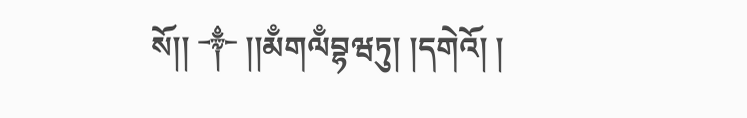སོ།། ༒ །།མྃགལྃབྷཝཏུ། །དགེའོ། །